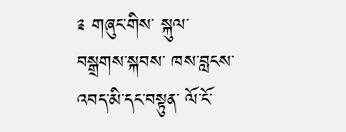༉ གཞུང་གིས་ སྐུལ་བསྒྲགས་སྐབས་ ཁས་བླངས་འབད་མི་དང་བསྟུན་ ལོ་ངོ་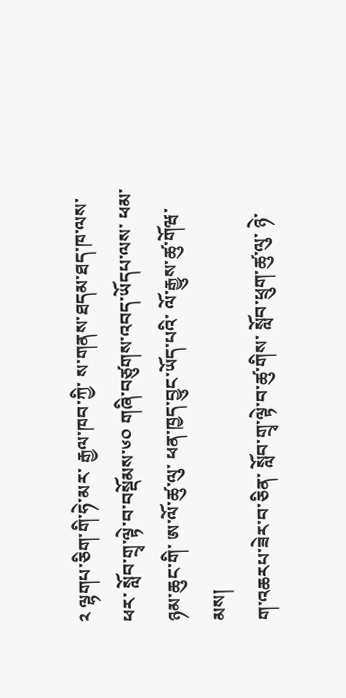༢ ལྷགཔ་ཅིག་གི་ཧེ་མར་ རྒྱལ་ཁབ་ཀྱི་ ས་གནས་ཐདམ་ཐད་ཁ་ལས་ཕར་ སློབ་གྲྭ་ལྟེ་བ་བསྡོམས་༦༠ གཞི་བཙུགས་འབད་ཡོདཔ་ལས་ ཕམ་ཉམ་ཆུང་གི་ ཨ་ལོ་ཚུ་ལུ་ ཕན་ཁྱད་བྱུང་ཡོད་པའི་ ལོ་རྒྱུས་ཚུ་གོཝ་མས།
ག་འཆརཔ་ཟེར་བ་ཅིན་ སློབ་གྲྭ་ལྟེ་བ་ཚུ་གིས་ སློབ་ཕྲུག་ཚུ་ལུ་ ཉེ་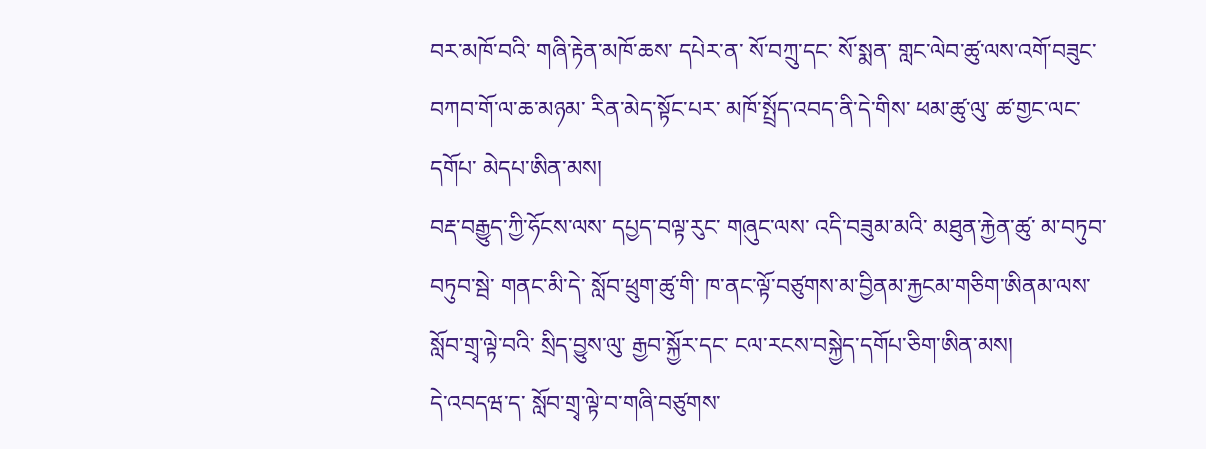བར་མཁོ་བའི་ གཞི་རྟེན་མཁོ་ཆས་ དཔེར་ན་ སོ་བཀྲུ་དང་ སོ་སྨན་ གླང་ལེབ་ཚུ་ལས་འགོ་བཟུང་ བཀབ་གོ་ལ་ཆ་མཉམ་ རིན་མེད་སྟོང་པར་ མཁོ་སྤྲོད་འབད་ནི་དེ་གིས་ ཕམ་ཚུ་ལུ་ ཚ་གྱང་ལང་དགོཔ་ མེདཔ་ཨིན་མས།
བརྡ་བརྒྱུད་ཀྱི་ཧོངས་ལས་ དཔྱད་བལྟ་རུང་ གཞུང་ལས་ འདི་བཟུམ་མའི་ མཐུན་རྐྱེན་ཚུ་ མ་བཏུབ་བཏུབ་སྦེ་ གནང་མི་དེ་ སློབ་ཕྲུག་ཚུ་གི་ ཁ་ནང་ལྟོ་བཙུགས་མ་བྱིནམ་རྐྱངམ་གཅིག་ཨིནམ་ལས་ སློབ་གྲྭ་ལྟེ་བའི་ སྲིད་བྱུས་ལུ་ རྒྱབ་སྐྱོར་དང་ ངལ་རངས་བསྐྱེད་དགོཔ་ཅིག་ཨིན་མས།
དེ་འབདཝ་ད་ སློབ་གྲྭ་ལྟེ་བ་གཞི་བཙུགས་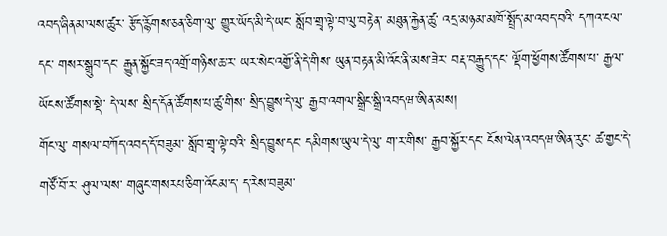འབད་ཞིནམ་ལས་ཚུར་ རྩོད་རྙོགས་ཅན་ཅིག་ལུ་ གྱུར་ཡོད་མི་དེ་ཡང་ སློབ་གྲྭ་ལྟེ་བ་ལུ་བརྟེན་ མཐུན་རྐྱེན་ཚུ་ འདྲ་མཉམ་མཁོ་སྤྲོད་མ་འབད་བའི་ དཀའ་ངལ་དང་ གསར་སྒྲུབ་དང་ རྒྱུན་སྐྱོང་ཟད་འགྲོ་གཉིས་ཆ་ར་ ཡར་སེང་འགྱོ་ནི་དེ་གིས་ ཡུན་བརྟན་མི་འོང་ནི་མས་ཟེར་ བརྡ་བརྒྱུད་དང་ ལྡོག་ཕྱོགས་ཚོགས་པ་ རྒྱལ་ཡོངས་ཚོགས་སྡེ་ དེ་ལས་ སྲིད་དོན་ཚོགས་པ་ཚུ་གིས་ སྲིད་བྱུས་དེ་ལུ་ རྒྱབ་འགལ་སྒྲིང་སྒྲི་འབདཝ་ཨིན་མས།
གོང་ལུ་ གསལ་བཀོད་འབད་དོ་བཟུམ་ སློབ་གྲྭ་ལྟེ་བའི་ སྲིད་བྱུས་དང་ དམིགས་ཡུལ་དེ་ལུ་ ག་ར་གིས་ རྒྱབ་སྐྱོར་དང་ ངོས་ལེན་འབདཝ་ཨིན་རུང་ ཚ་གྱང་དེ་ གཙོ་བོ་ར་ ཤུལ་ལས་ གཞུང་གསརཔ་ཅིག་འོངམ་ད་ ད་རེས་བཟུམ་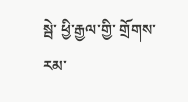སྦེ་ ཕྱི་རྒྱལ་གྱི་ གྲོགས་རམ་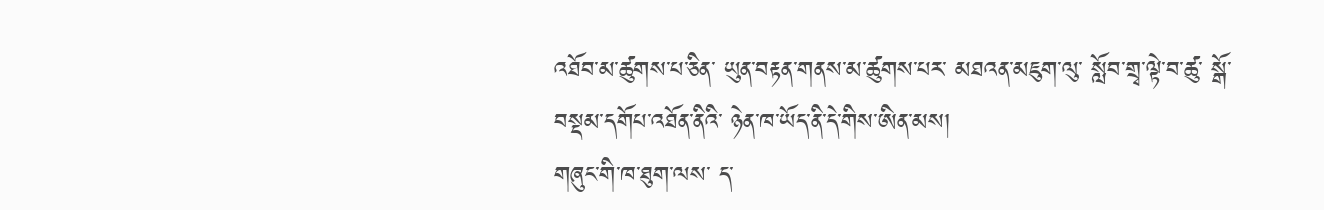འཐོབ་མ་ཚུགས་པ་ཅིན་ ཡུན་བརྟན་གནས་མ་ཚུགས་པར་ མཐའན་མཇུག་ལུ་ སློབ་གྲྭ་ལྟེ་བ་ཚུ་ སྒོ་བསྡམ་དགོཔ་འཐོན་ནིའི་ ཉེན་ཁ་ཡོད་ནི་དེ་གིས་ཨིན་མས།
གཞུང་གི་ཁ་ཐུག་ལས་ ད་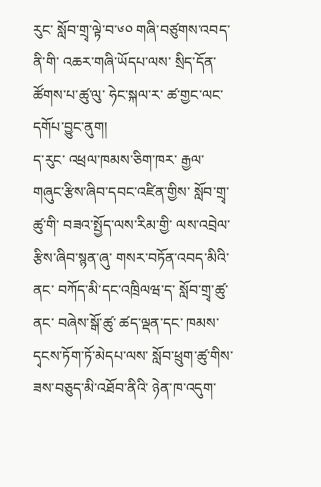རུང་ སློབ་གྲྭ་ལྟེ་བ་༦༠ གཞི་བཙུགས་འབད་ནི་གི་ འཆར་གཞི་ཡོདཔ་ལས་ སྲིད་དོན་ཚོགས་པ་ཚུ་ལུ་ ཧེང་སྐལ་ར་ ཚ་གྱང་ལང་དགོཔ་བྱུང་ནུག།
ད་རུང་ འཕྲལ་ཁམས་ཅིག་ཁར་ རྒྱལ་གཞུང་རྩིས་ཞིབ་དབང་འཛིན་གྱིས་ སློབ་གྲྭ་ཚུ་གི་ བཟའ་སྤྱོད་ལས་རིམ་གྱི་ ལས་འབྲེལ་རྩིས་ཞིབ་སྙན་ཞུ་ གསར་བཏོན་འབད་མིའི་ནང་ བཀོད་མི་དང་འཁྲིལཝ་ད་ སློབ་གྲྭ་ཚུ་ནང་ བཞེས་སྒོ་ཚུ་ ཚད་ལྡན་དང་ ཁམས་དྭངས་ཏོག་ཏོ་མེདཔ་ལས་ སློབ་ཕྲུག་ཚུ་གིས་ ཟས་བཅུད་མི་འཐོབ་ནིའི་ ཉེན་ཁ་འདུག་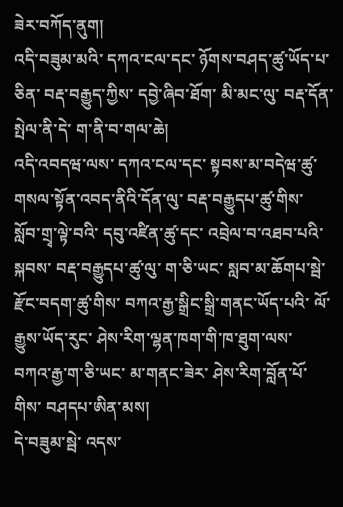ཟེར་བཀོད་ནུག།
འདི་བཟུམ་མའི་ དཀའ་ངལ་དང་ ཉོགས་བཤད་ཚུ་ཡོད་པ་ཅིན་ བརྡ་བརྒྱུད་ཀྱིས་ དབྱེ་ཞིབ་ཐོག་ མི་མང་ལུ་ བརྡ་དོན་སྤེལ་ནི་དེ་ ག་ནི་བ་གལ་ཆེ།
འདི་འབདཝ་ལས་ དཀའ་ངལ་དང་ སྟབས་མ་བདེཝ་ཚུ་ གསལ་སྟོན་འབད་ནིའི་དོན་ལུ་ བརྡ་བརྒྱུདཔ་ཚུ་གིས་ སློབ་གྲྭ་ལྟེ་བའི་ དབུ་འཛིན་ཚུ་དང་ འབྲེལ་བ་འཐབ་པའི་སྐབས་ བརྡ་བརྒྱུདཔ་ཚུ་ལུ་ ག་ཅི་ཡང་ སླབ་མ་ཆོགཔ་སྦེ་ རྫོང་བདག་ཚུ་གིས་ བཀའ་རྒྱ་སྒྲིང་སྒྲི་གནང་ཡོད་པའི་ ལོ་རྒྱུས་ཡོད་རུང་ ཤེས་རིག་ལྷན་ཁག་གི་ཁ་ཐུག་ལས་ བཀའ་རྒྱ་ག་ཅི་ཡང་ མ་གནང་ཟེར་ ཤེས་རིག་བློན་པོ་གིས་ བཤདཔ་ཨིན་མས།
དེ་བཟུམ་སྦེ་ འདས་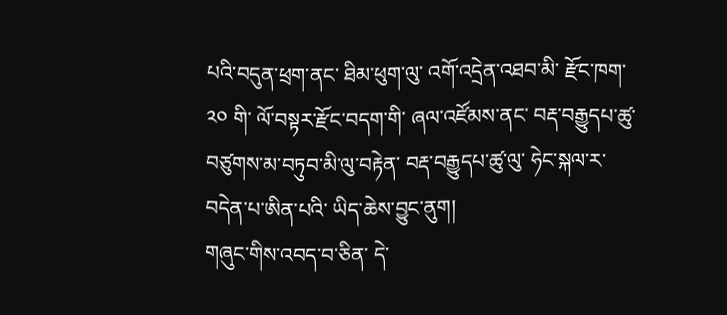པའི་བདུན་ཕྲག་ནང་ ཐིམ་ཕུག་ལུ་ འགོ་འདྲེན་འཐབ་མི་ རྫོང་ཁག་༢༠ གི་ ལོ་བསྟར་རྫོང་བདག་གི་ ཞལ་འཛོམས་ནང་ བརྡ་བརྒྱུདཔ་ཚུ་ བཙུགས་མ་བཏུབ་མི་ལུ་བརྟེན་ བརྡ་བརྒྱུདཔ་ཚུ་ལུ་ ཧེང་སྐལ་ར་ བདེན་པ་ཨིན་པའི་ ཡིད་ཆེས་བྱུང་ནུག།
གཞུང་གིས་འབད་བ་ཅིན་ དེ་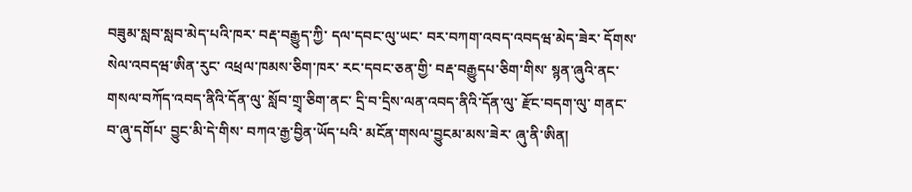བཟུམ་སླབ་སླབ་མེད་པའི་ཁར་ བརྡ་བརྒྱུད་ཀྱི་ དལ་དབང་ལུ་ཡང་ བར་བཀག་འབད་འབདཝ་མེད་ཟེར་ དོགས་སེལ་འབདཝ་ཨིན་རུང་ འཕྲལ་ཁམས་ཅིག་ཁར་ རང་དབང་ཅན་གྱི་ བརྡ་བརྒྱུདཔ་ཅིག་གིས་ སྙན་ཞུའི་ནང་ གསལ་བཀོད་འབད་ནིའི་དོན་ལུ་ སློབ་གྲྭ་ཅིག་ནང་ དྲི་བ་དྲིས་ལན་འབད་ནིའི་དོན་ལུ་ རྫོང་བདག་ལུ་ གནང་བ་ཞུ་དགོཔ་ བྱུང་མི་དེ་གིས་ བཀའ་རྒྱ་བྱིན་ཡོད་པའི་ མངོན་གསལ་བྱུངམ་མས་ཟེར་ ཞུ་ནི་ཨིན།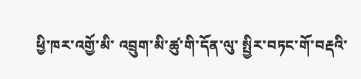ཕྱི་ཁར་འགྱོ་མི་ འབྲུག་མི་ཚུ་གི་དོན་ལུ་ སྤྱིར་བཏང་གོ་བརྡའི་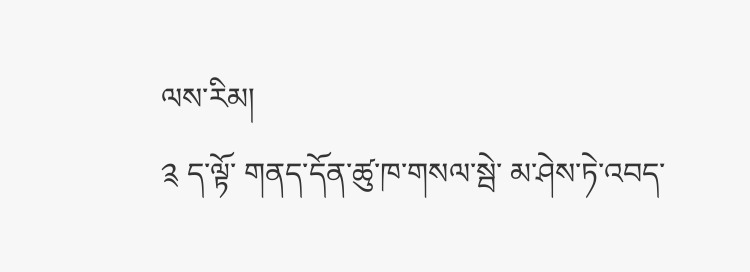ལས་རིམ།
༉ ད་ལྟོ་ གནད་དོན་ཚུ་ཁ་གསལ་སྦེ་ མ་ཤེས་ཏེ་འབད་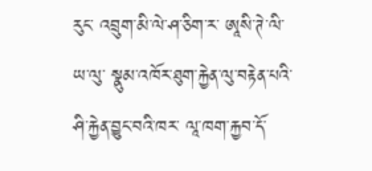རུང་ འབྲུག་མི་ལེ་ཤ་ཅིག་ར་ ཨཱསི་ཊེ་ལི་ཡ་ལུ་ སྣུམ་འཁོར་ཐུག་རྐྱེན་ལུ་བརྟེན་པའི་ ཤི་རྐྱེན་བྱུང་བའི་ཁར་ ལཱ་ཁག་རྐྱབ་དོ་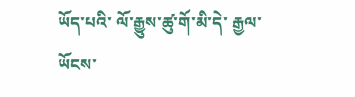ཡོད་པའི་ ལོ་རྒྱུས་ཚུ་གོ་མི་དེ་ རྒྱལ་ཡོངས་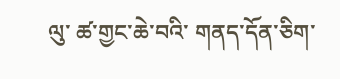ལུ་ ཚ་གྱང་ཆེ་བའི་ གནད་དོན་ཅིག་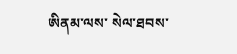ཨིནམ་ལས་ སེལ་ཐབས་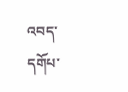འབད་དགོཔ་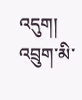འདུག། འབྲུག་མི་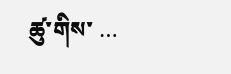ཚུ་གིས་ …